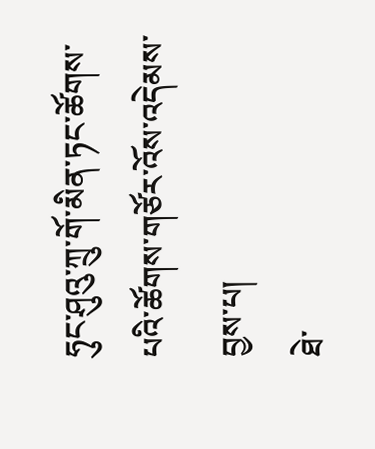ཧུང་ཤུའུ་ཀྲུ་གོ་མིན་ཏང་ཚོགས་པའི་ཚོགས་གཙོར་འོས་འདེམས་བྱས་པ།
ཐེ་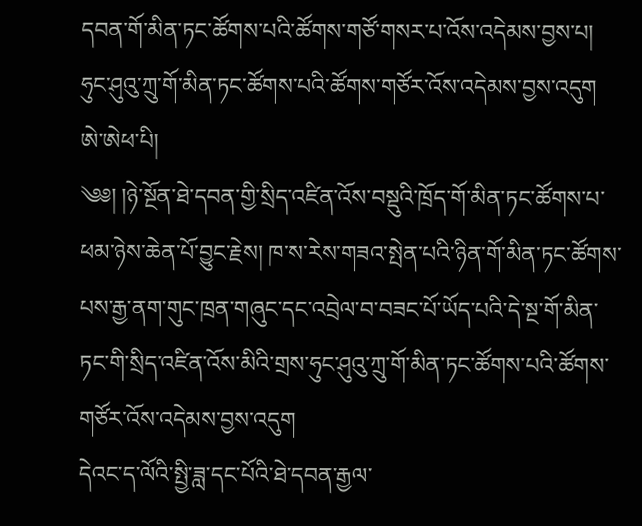དབན་གོ་མིན་ཏང་ཚོགས་པའི་ཚོགས་གཙོ་གསར་པ་འོས་འདེམས་བྱས་པ། ཧུང་ཤུའུ་ཀྲུ་གོ་མིན་ཏང་ཚོགས་པའི་ཚོགས་གཙོར་འོས་འདེམས་བྱས་འདུག
ཨེ་ཨེཕ་པི།
༄༅། །ཉེ་སྔོན་ཐེ་དབན་གྱི་སྲིད་འཛིན་འོས་བསྡུའི་ཁྲོད་གོ་མིན་ཏང་ཚོགས་པ་ཕམ་ཉེས་ཆེན་པོ་བྱུང་རྗེས། ཁ་ས་རེས་གཟའ་སྤེན་པའི་ཉིན་གོ་མིན་ཏང་ཚོགས་པས་རྒྱ་ནག་གུང་ཁྲན་གཞུང་དང་འབྲེལ་བ་བཟང་པོ་ཡོད་པའི་དེ་སྔ་གོ་མིན་ཏང་གི་སྲིད་འཛིན་འོས་མིའི་གྲས་ཧུང་ཤུའུ་ཀྲུ་གོ་མིན་ཏང་ཚོགས་པའི་ཚོགས་གཙོར་འོས་འདེམས་བྱས་འདུག
དེའང་ད་ལོའི་སྤྱི་ཟླ་དང་པོའི་ཐེ་དབན་རྒྱལ་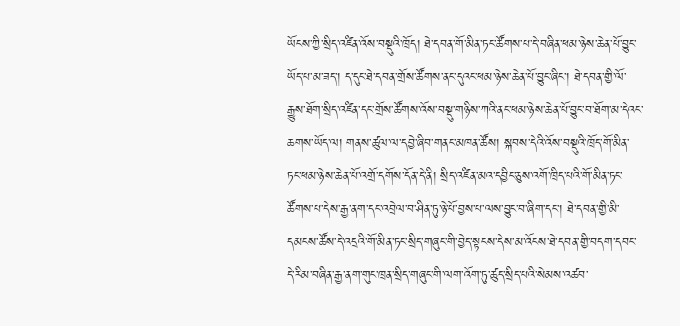ཡོངས་ཀྱི་སྲིད་འཛིན་འོས་བསྡུའི་ཁྲོད། ཐེ་དབན་གོ་མིན་ཏང་ཚོགས་པ་དེ་བཞིན་ཕམ་ཉེས་ཆེན་པོ་བྱུང་ཡོད་པ་མ་ཟད་། ད་དུང་ཐེ་དབན་གྲོས་ཚོགས་ནང་དུའང་ཕམ་ཉེས་ཆེན་པོ་བྱུང་ཞིང་། ཐེ་དབན་གྱི་ལོ་རྒྱུས་ཐོག་སྲིད་འཛིན་དང་གྲོས་ཚོགས་འོས་བསྡུ་གཉིས་ཀའི་ནང་ཕམ་ཉེས་ཆེན་པོ་བྱུང་བ་ཐོག་མ་དེའང་ཆགས་ཡོད་ལ། གནས་ཚུལ་ལ་དབྱེ་ཞིབ་གནང་མཁན་ཚོས། སྐབས་དེའི་འོས་བསྡུའི་ཁྲོད་གོ་མིན་ཏང་ཕམ་ཉེས་ཆེན་པོ་འགྲོ་དགོས་དོན་དེ་ནི། སྲིད་འཛིན་མའ་དབྱིང་ཅུས་འགོ་ཁྲིད་པའི་གོ་མིན་ཏང་ཚོགས་པ་དེས་རྒྱ་ནག་དང་འབྲེལ་བ་ཤིན་ཏུ་ཉེ་པོ་བྱས་པ་ལས་བྱུང་བ་ཞིག་དང་། ཐེ་དབན་གྱི་མི་དམངས་ཚོས་དེ་འདྲའི་གོ་མིན་ཏང་སྲིད་གཞུང་གི་བྱེད་སྟངས་དེས་མ་འོངས་ཐེ་དབན་གྱི་བདག་དབང་དེ་རིམ་བཞིན་རྒྱ་ནག་གུང་ཁྲན་སྲིད་གཞུང་གི་ལག་འོག་ཏུ་ཚུད་སྲིད་པའི་སེམས་འཚབ་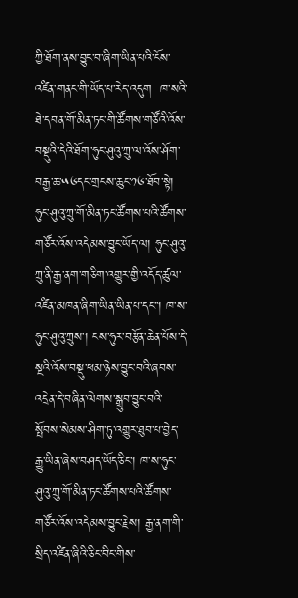ཀྱི་ཐོག་ནས་བྱུང་བ་ཞིག་ཡིན་པའི་ངོས་འཛིན་གནང་གི་ཡོད་པ་རེད་འདུག  ཁ་སའི་ཐེ་དབན་གོ་མིན་ཏང་གི་ཚོགས་གཙོའི་འོས་བསྡུའི་དེའི་ཐོག་ཧུང་ཤུའུ་ཀྲུ་ལ་འོས་ཤོག་བརྒྱ་ཆ་༥༦དང་གྲངས་ཆུང་༡༦་ཐོབ་སྟེ། ཧུང་ཤུའུ་ཀྲུ་གོ་མིན་ཏང་ཚོགས་པའི་ཚོགས་གཙོར་འོས་འདེམས་བྱུང་ཡོད་ལ། ཧུང་ཤུའུ་ཀྲུ་ནི་རྒྱ་ནག་གཅིག་འགྱུར་གྱི་འདོད་ཚུལ་འཛིན་མཁན་ཞིག་ཡིན་ཡིན་པ་དང་་། ཁ་ས་ཧུང་ཤུའུ་ཀྲུས་། ངས་ཧུར་བརྩོན་ཆེན་པོས་དེ་སྔའི་འོས་བསྡུ་ཕམ་ཉེས་བྱུང་བའི་ཞབས་འདྲེན་དེ་བཞིན་ལེགས་སྒྲུབ་བྱུང་བའི་སྤོབས་སེམས་ཤིག་ཏུ་འགྱུར་ཐུབ་པ་བྱེད་རྒྱུ་ཡིན་ཞེས་བཤད་ཡོད་ཅིང་། ཁ་ས་ཧུང་ཤུའུ་ཀྲུ་གོ་མིན་ཏང་ཚོགས་པའི་ཚོགས་གཙོར་འོས་འདེམས་བྱུང་རྗེས། རྒྱ་ནག་གི་སྲིད་འཛིན་ཞིའི་ཅིང་བིང་གིས་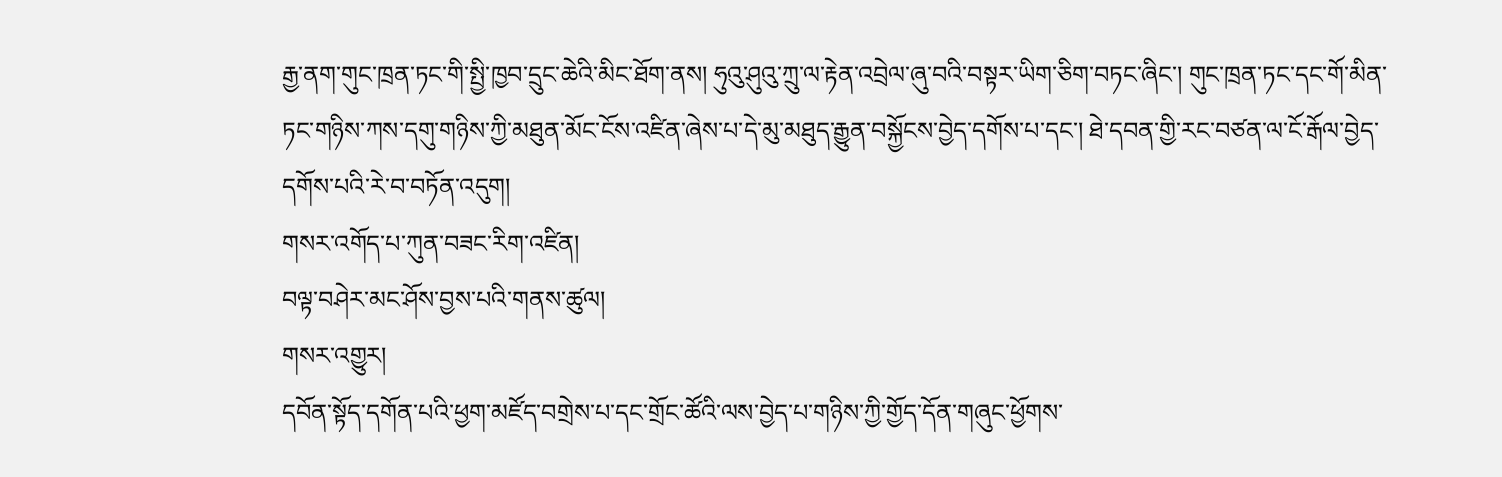རྒྱ་ནག་གུང་ཁྲན་ཏང་གི་སྤྱི་ཁྱབ་དྲུང་ཆེའི་མིང་ཐོག་ནས། ཧུའུ་ཤུའུ་ཀྲུ་ལ་རྟེན་འབྲེལ་ཞུ་བའི་བསྟར་ཡིག་ཅིག་བཏང་ཞིང་། གུང་ཁྲན་ཏང་དང་གོ་མིན་ཏང་གཉིས་ཀས་དགུ་གཉིས་ཀྱི་མཐུན་མོང་ངོས་འཛིན་ཞེས་པ་དེ་མུ་མཐུད་རྒྱུན་བསྐྱོངས་བྱེད་དགོས་པ་དང་། ཐེ་དབན་གྱི་རང་བཙན་ལ་ངོ་རྒོལ་བྱེད་དགོས་པའི་རེ་བ་བཏོན་འདུག།
གསར་འགོད་པ་ཀུན་བཟང་རིག་འཛིན།
བལྟ་བཤེར་མང་ཤོས་བྱས་པའི་གནས་ཚུལ།
གསར་འགྱུར།
དབོན་སྟོད་དགོན་པའི་ཕྱག་མཛོད་བགྲེས་པ་དང་གྲོང་ཚོའི་ལས་བྱེད་པ་གཉིས་ཀྱི་གྱོད་དོན་གཞུང་ཕྱོགས་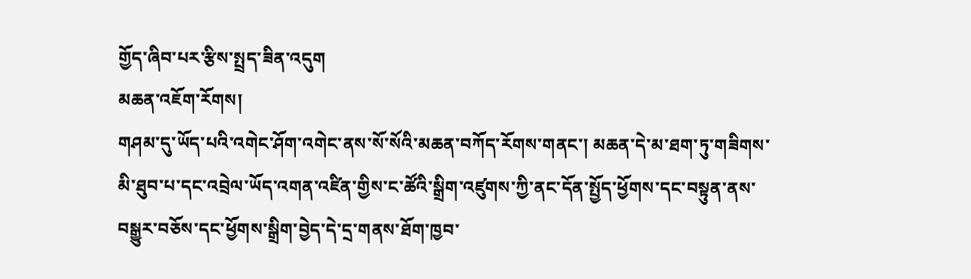གྱོད་ཞིབ་པར་རྩིས་སྤྲད་ཟིན་འདུག
མཆན་འཇོག་རོགས།
གཤམ་དུ་ཡོད་པའི་འགེང་ཤོག་འགེང་ནས་སོ་སོའི་མཆན་བཀོད་རོགས་གནང་། མཆན་དེ་མ་ཐག་ཏུ་གཟིགས་མི་ཐུབ་པ་དང་འབྲེལ་ཡོད་འགན་འཛིན་གྱིས་ང་ཚོའི་སྒྲིག་འཛུགས་ཀྱི་ནང་དོན་སྤྱོད་ཕྱོགས་དང་བསྟུན་ནས་བསྒྱུར་བཅོས་དང་ཕྱོགས་སྒྲིག་བྱེད་དེ་དྲ་གནས་ཐོག་ཁྱབ་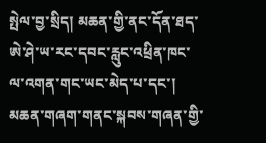སྤེལ་བྱ་སྲིད། མཆན་གྱི་ནང་དོན་ཐད་ཨེ་ཤེ་ཡ་རང་དབང་རླུང་འཕྲིན་ཁང་ལ་འགན་གང་ཡང་མེད་པ་དང་། མཆན་གཞག་གནང་སྐབས་གཞན་གྱི་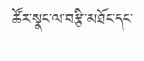ཚོར་སྣང་ལ་བརྩི་མཐོང་དང་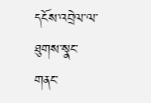དངོས་འབྲེལ་ལ་ཐུགས་སྣང་གནང་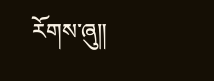རོགས་ཞུ༎